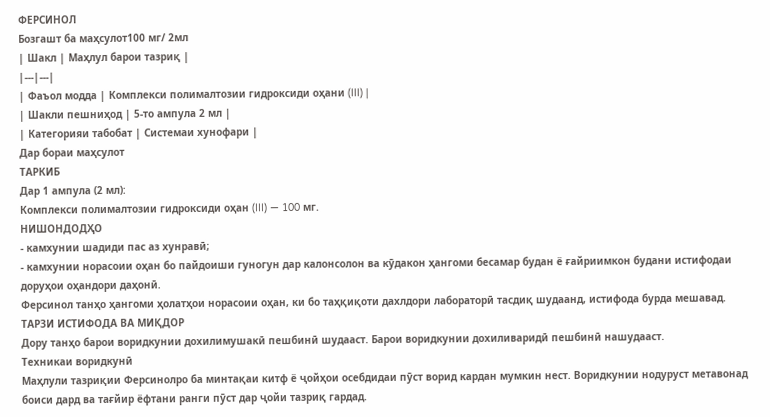ФЕРСИНОЛ
Бозгашт ба маҳсулот100 мг/ 2мл
| Шакл | Маҳлул барои тазриқ |
|---|---|
| Фаъол модда | Комплекси полималтозии гидроксиди оҳани (III) |
| Шакли пешниҳод | 5-то ампула 2 мл |
| Категорияи табобат | Системаи хунофари |
Дар бораи маҳсулот
ТАРКИБ
Дар 1 ампула (2 мл):
Комплекси полималтозии гидроксиди оҳан (III) — 100 мг.
НИШОНДОДҲО
- камхунии шадиди пас аз хунравӣ;
- камхунии норасоии оҳан бо пайдоиши гуногун дар калонсолон ва кӯдакон ҳангоми бесамар будан ё ғайриимкон будани истифодаи доруҳои оҳандори даҳонӣ.
Ферсинол танҳо ҳангоми ҳолатҳои норасоии оҳан, ки бо таҳқиқоти дахлдори лабораторӣ тасдиқ шудаанд, истифода бурда мешавад.
ТАРЗИ ИСТИФОДА ВА МИҚДОР
Дору танҳо барои воридкунии дохилимушакӣ пешбинӣ шудааст. Барои воридкунии дохиливаридӣ пешбинӣ нашудааст.
Техникаи воридкунӣ
Маҳлули тазриқии Ферсинолро ба минтақаи китф ё ҷойҳои осебдидаи пӯст ворид кардан мумкин нест. Воридкунии нодуруст метавонад боиси дард ва тағйир ёфтани ранги пӯст дар ҷойи тазриқ гардад.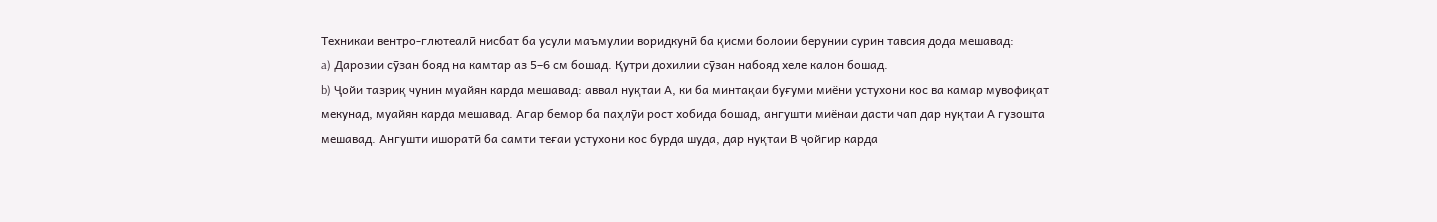Техникаи вентро-глютеалӣ нисбат ба усули маъмулии воридкунӣ ба қисми болоии берунии сурин тавсия дода мешавад:
a) Дарозии сӯзан бояд на камтар аз 5–6 см бошад. Қутри дохилии сӯзан набояд хеле калон бошад.
b) Ҷойи тазриқ чунин муайян карда мешавад: аввал нуқтаи А, ки ба минтақаи буғуми миёни устухони кос ва камар мувофиқат мекунад, муайян карда мешавад. Агар бемор ба паҳлӯи рост хобида бошад, ангушти миёнаи дасти чап дар нуқтаи А гузошта мешавад. Ангушти ишоратӣ ба самти теғаи устухони кос бурда шуда, дар нуқтаи В ҷойгир карда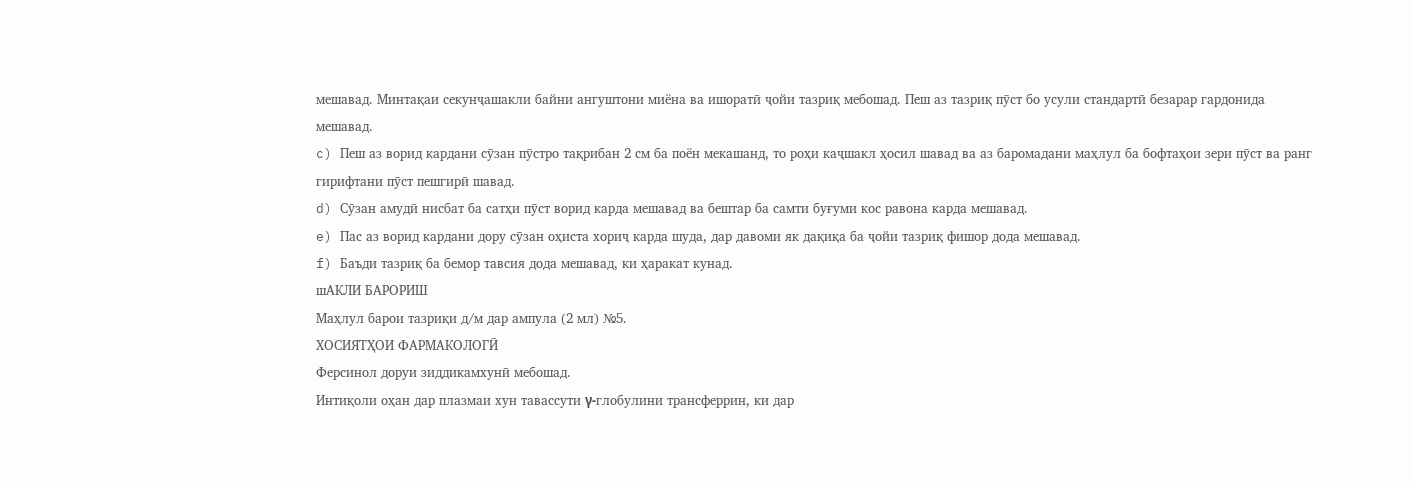мешавад. Минтақаи секунҷашакли байни ангуштони миёна ва ишоратӣ ҷойи тазриқ мебошад. Пеш аз тазриқ пӯст бо усули стандартӣ безарар гардонида мешавад.
c) Пеш аз ворид кардани сӯзан пӯстро тақрибан 2 см ба поён мекашанд, то роҳи каҷшакл ҳосил шавад ва аз баромадани маҳлул ба бофтаҳои зери пӯст ва ранг гирифтани пӯст пешгирӣ шавад.
d) Сӯзан амудӣ нисбат ба сатҳи пӯст ворид карда мешавад ва бештар ба самти буғуми кос равона карда мешавад.
e) Пас аз ворид кардани дору сӯзан оҳиста хориҷ карда шуда, дар давоми як дақиқа ба ҷойи тазриқ фишор дода мешавад.
f) Баъди тазриқ ба бемор тавсия дода мешавад, ки ҳаракат кунад.
шАКЛИ БАРОРИШ
Маҳлул барои тазриқи д/м дар ампула (2 мл) №5.
ХОСИЯТҲОИ ФАРМАКОЛОГӢ
Ферсинол доруи зиддикамхунӣ мебошад.
Интиқоли оҳан дар плазмаи хун тавассути γ-глобулини трансферрин, ки дар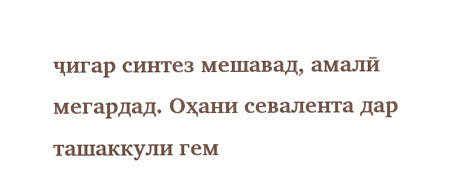ҷигар синтез мешавад, амалӣ мегардад. Оҳани севалента дар ташаккули гем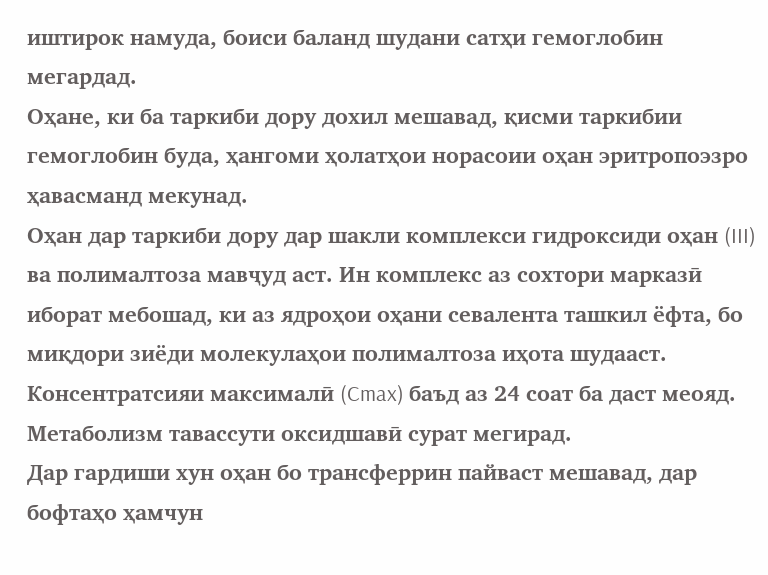иштирок намуда, боиси баланд шудани сатҳи гемоглобин мегардад.
Оҳане, ки ба таркиби дору дохил мешавад, қисми таркибии гемоглобин буда, ҳангоми ҳолатҳои норасоии оҳан эритропоэзро ҳавасманд мекунад.
Оҳан дар таркиби дору дар шакли комплекси гидроксиди оҳан (III) ва полималтоза мавҷуд аст. Ин комплекс аз сохтори марказӣ иборат мебошад, ки аз ядроҳои оҳани севалента ташкил ёфта, бо миқдори зиёди молекулаҳои полималтоза иҳота шудааст.
Консентратсияи максималӣ (Cmax) баъд аз 24 соат ба даст меояд. Метаболизм тавассути оксидшавӣ сурат мегирад.
Дар гардиши хун оҳан бо трансферрин пайваст мешавад, дар бофтаҳо ҳамчун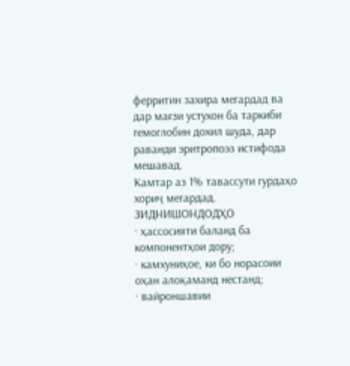ферритин захира мегардад ва дар мағзи устухон ба таркиби гемоглобин дохил шуда, дар раванди эритропоэз истифода мешавад.
Камтар аз 1% тавассути гурдаҳо хориҷ мегардад.
ЗИДНИШОНДОДҲО
· ҳассосияти баланд ба компонентҳои дору;
· камхуниҳое, ки бо норасоии оҳан алоқаманд нестанд;
· вайроншавии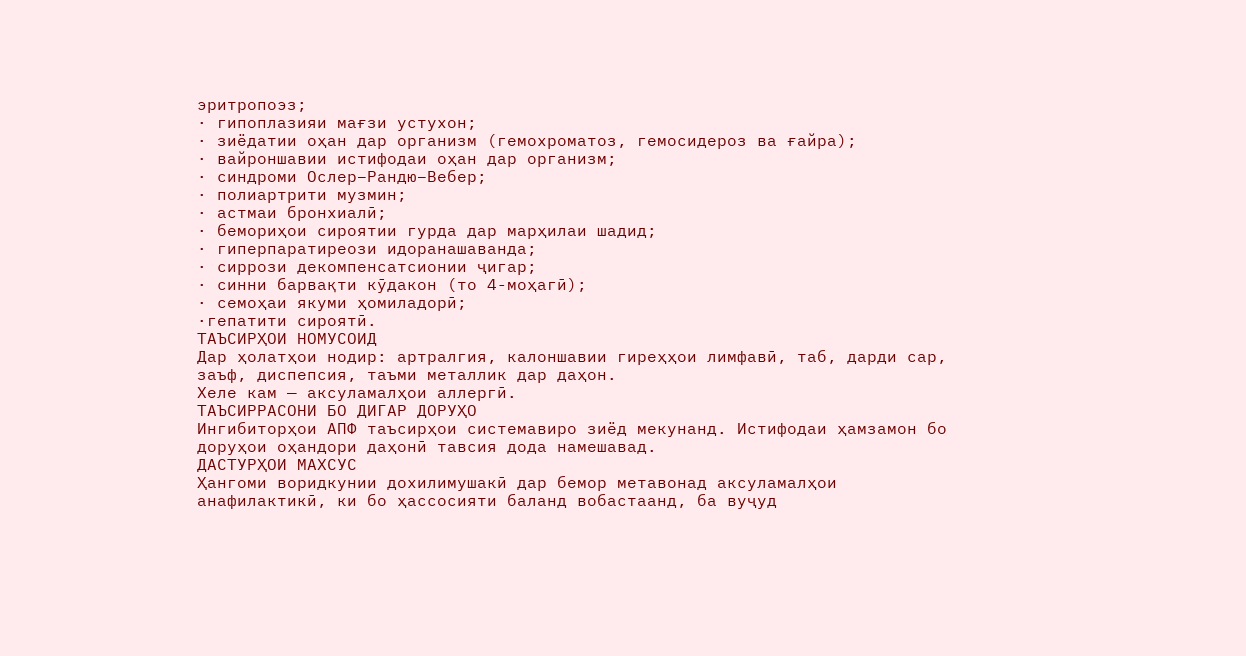эритропоэз;
· гипоплазияи мағзи устухон;
· зиёдатии оҳан дар организм (гемохроматоз, гемосидероз ва ғайра);
· вайроншавии истифодаи оҳан дар организм;
· синдроми Ослер–Рандю–Вебер;
· полиартрити музмин;
· астмаи бронхиалӣ;
· бемориҳои сироятии гурда дар марҳилаи шадид;
· гиперпаратиреози идоранашаванда;
· сиррози декомпенсатсионии ҷигар;
· синни барвақти кӯдакон (то 4-моҳагӣ);
· семоҳаи якуми ҳомиладорӣ;
·гепатити сироятӣ.
ТАЪСИРҲОИ НОМУСОИД
Дар ҳолатҳои нодир: артралгия, калоншавии гиреҳҳои лимфавӣ, таб, дарди сар, заъф, диспепсия, таъми металлик дар даҳон.
Хеле кам — аксуламалҳои аллергӣ.
ТАЪСИРРАСОНИ БО ДИГАР ДОРУҲО
Ингибиторҳои АПФ таъсирҳои системавиро зиёд мекунанд. Истифодаи ҳамзамон бо доруҳои оҳандори даҳонӣ тавсия дода намешавад.
ДАСТУРҲОИ МАХСУС
Ҳангоми воридкунии дохилимушакӣ дар бемор метавонад аксуламалҳои анафилактикӣ, ки бо ҳассосияти баланд вобастаанд, ба вуҷуд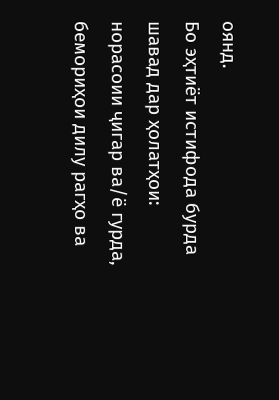оянд.
Бо эҳтиёт истифода бурда шавад дар ҳолатҳои: норасоии ҷигар ва/ё гурда, бемориҳои дилу рагҳо ва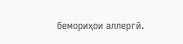бемориҳои аллергӣ.